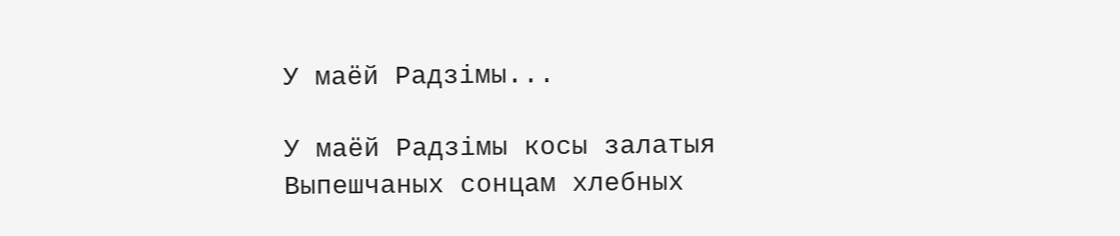У маёй Радзiмы...

У маёй Радзімы косы залатыя
Выпешчаных сонцам хлебных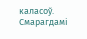каласоў.
Смарагдамі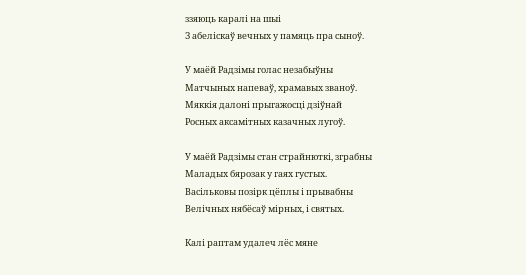ззяюць каралі на шыі
З абеліскаў вечных у памяць пра сыноў.

У маёй Радзімы голас незабыўны
Матчыных напеваў, храмавых званоў.
Мяккія далоні прыгажосці дзіўнай
Росных аксамітных казачных лугоў.

У маёй Радзімы стан страйнюткі, зграбны
Маладых бярозак у гаях густых.
Васільковы позірк цёплы і прывабны
Велічных нябёсаў мірных, і святых.

Калі раптам удалеч лёс мяне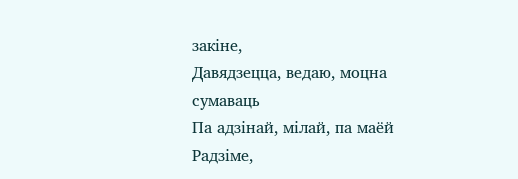закіне,
Давядзецца, ведаю, моцна сумаваць
Па адзінай, мілай, па маёй Радзіме,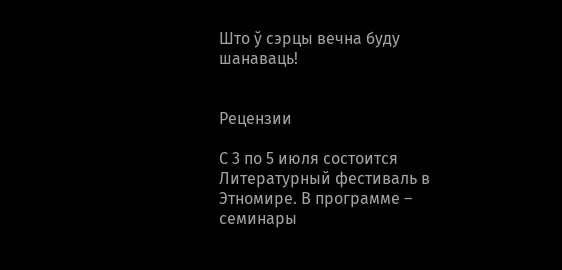Што ў сэрцы вечна буду шанаваць!


Рецензии

С 3 по 5 июля состоится Литературный фестиваль в Этномире. В программе – семинары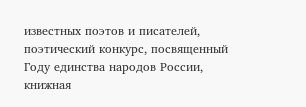известных поэтов и писателей, поэтический конкурс, посвященный Году единства народов России, книжная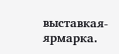выставкая-ярмарка.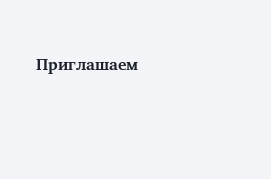Приглашаем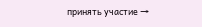принять участие →